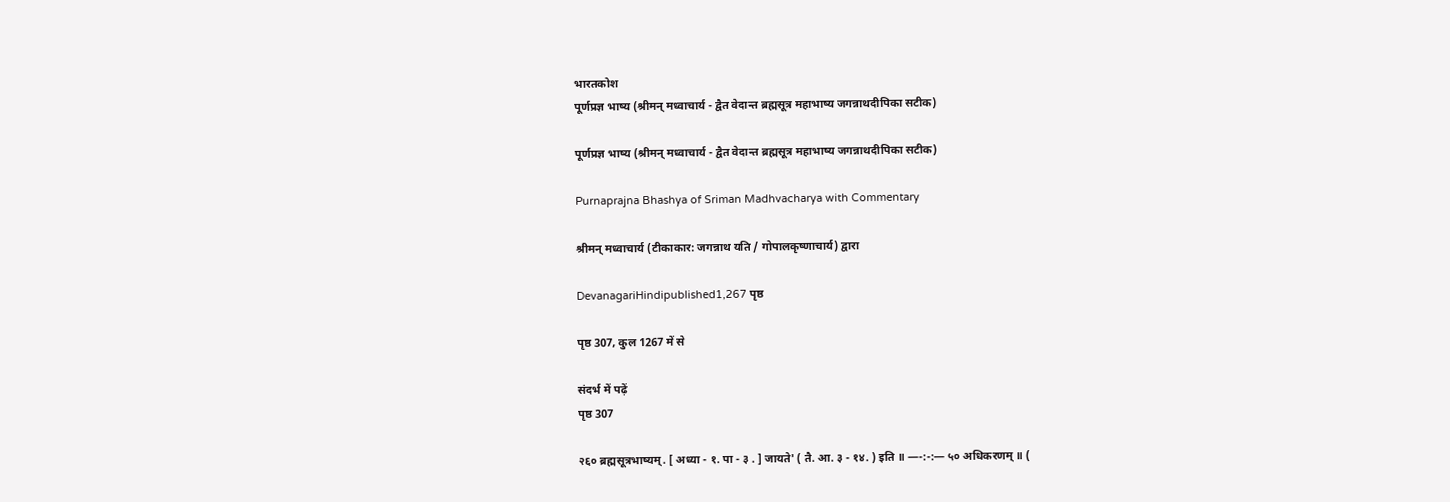भारतकोश
पूर्णप्रज्ञ भाष्य (श्रीमन् मध्वाचार्य - द्वैत वेदान्त ब्रह्मसूत्र महाभाष्य जगन्नाथदीपिका सटीक)

पूर्णप्रज्ञ भाष्य (श्रीमन् मध्वाचार्य - द्वैत वेदान्त ब्रह्मसूत्र महाभाष्य जगन्नाथदीपिका सटीक)

Purnaprajna Bhashya of Sriman Madhvacharya with Commentary

श्रीमन् मध्वाचार्य (टीकाकार: जगन्नाथ यति / गोपालकृष्णाचार्य) द्वारा

DevanagariHindipublished1,267 पृष्ठ

पृष्ठ 307, कुल 1267 में से

संदर्भ में पढ़ें
पृष्ठ 307

२६० ब्रह्मसूत्रभाष्यम्. [ अध्या - १. पा - ३ . ] जायते' ( तै. आ. ३ - १४. ) इति ॥ —-:-:— ५० अधिकरणम् ॥ (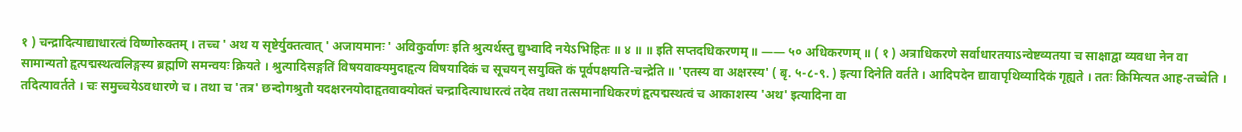१ ) चन्द्रादित्याद्याधारत्वं विष्णोरुक्तम् । तच्च ' अथ य सृष्टेर्युक्तत्वात् ' अजायमानः ' अविकुर्वाणः इति श्रुत्यर्थस्तु द्युभ्वादि नयेऽभिहितः ॥ ४ ॥ ॥ इति सप्तदधिकरणम् ॥ —— ५० अधिकरणम् ॥ ( १ ) अत्राधिकरणे सर्वाधारतयाऽन्वेष्टव्यतया च साक्षाद्वा व्यवधा नेन वा सामान्यतो हृत्पद्मस्थत्वलिङ्गस्य ब्रह्मणि समन्वयः क्रियते । श्रुत्यादिसङ्गतिं विषयवाक्यमुदाहृत्य विषयादिकं च सूचयन् सयुक्ति कं पूर्वपक्षयति-चन्द्रेति ॥ 'एतस्य वा अक्षरस्य' ( बृ. ५-८-९. ) इत्या दिनेति वर्तते । आदिपदेन द्यावापृथिव्यादिकं गृह्यते । ततः किमित्यत आह-तच्चेति । तदित्यावर्तते । चः समुच्चयेऽवधारणे च । तथा च 'तत्र' छन्दोगश्रुतौ यदक्षरनयोदाहृतवाक्योक्तं चन्द्रादित्याधारत्वं तदेव तथा तत्समानाधिकरणं हृत्पद्मस्थत्वं च आकाशस्य 'अथ' इत्यादिना वा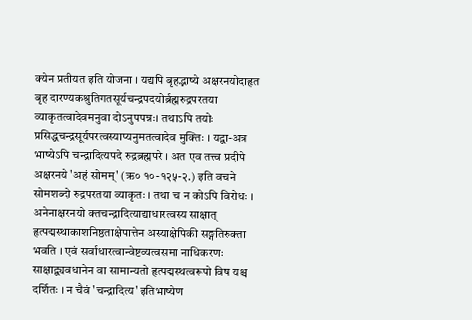क्येन प्रतीयत इति योजना । यद्यपि बृहद्भाष्ये अक्षरनयोदाहृत बृह दारण्यकश्रुतिगतसूर्यचन्द्रपदयोर्ब्रह्मरुद्रपरतया व्याकृतत्वादेवमनुवा दोऽनुपपन्नः। तथाऽपि तयोः प्रसिद्धचन्द्रसूर्यपरत्वस्याप्यनुमतत्वादेव मुक्तिः । यद्वा-अत्र भाष्येऽपि चन्द्रादित्यपदे रुद्रब्रह्मपरे । अत एव तत्त्व प्रदीपे अक्षरनये 'अहं सोमम्' (ऋ० १०-१२५-२.) इति वचने सोमशब्दो रुद्रपरतया व्याकृतः । तथा च न कोऽपि विरोधः । अनेनाक्षरनयो क्तचन्द्रादित्याद्याधारत्वस्य साक्षात् हृत्पद्मस्थाकाशनिष्ठताक्षेपात्तेन अस्याक्षेपिकी सङ्गतिरुक्ता भवति । एवं सर्वाधारत्वान्वेष्टव्यत्वसमा नाधिकरणः साक्षाद्व्यवधानेन वा सामान्यतो हृत्पद्मस्थत्वरूपो विष यश्च दर्शितः । न चैवं 'चन्द्रादित्य' इतिभाष्येण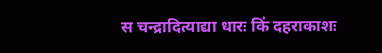स चन्द्रादित्याद्या धारः किं दहराकाशः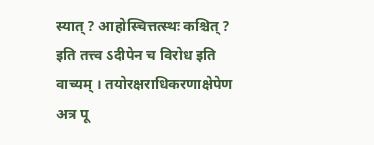स्यात् ? आहोस्चित्तत्स्थः कश्चित् ? इति तत्त्व ऽदीपेन च विरोध इति वाच्यम् । तयोरक्षराधिकरणाक्षेपेण अत्र पू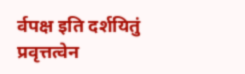र्वपक्ष इति दर्शयितुं प्रवृत्तत्वेन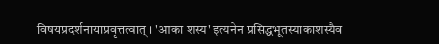विषयप्रदर्शनायाप्रवृत्तत्वात् । 'आका शस्य' इत्यनेन प्रसिद्धभूतस्याकाशस्यैव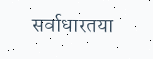सर्वाधारतया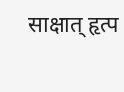साक्षात् हृत्प